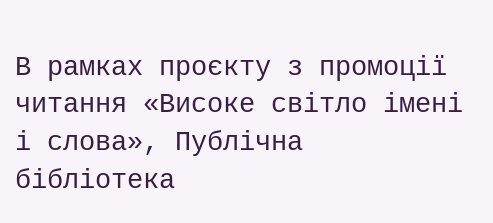В рамках проєкту з промоції читання «Високе світло імені і слова», Публічна бібліотека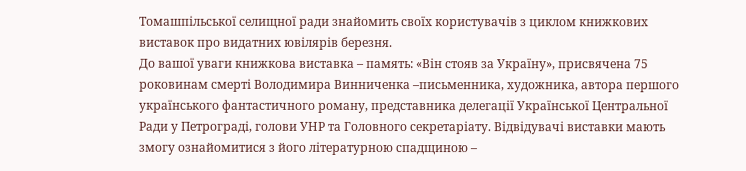Томашпільської селищної ради знайомить своїх користувачів з циклом книжкових виставок про видатних ювілярів березня.
До вашої уваги книжкова виставка – память: «Він стояв за Україну», присвячена 75 роковинам смерті Володимира Винниченка –письменника, художника, автора першого українського фантастичного роману, представника делегації Української Центральної Ради у Петрограді, голови УНР та Головного секретаріату. Відвідувачі виставки мають змогу ознайомитися з його літературною спадщиною –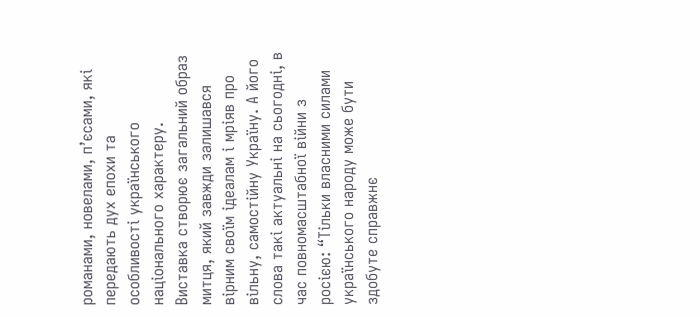романами, новелами, п’єсами, які передають дух епохи та особливості українського національного характеру.
Виставка створює загальний образ митця, який завжди залишався вірним своїм ідеалам і мріяв про вільну, самостійну Україну. А його слова такі актуальні на сьогодні, в час повномасштабної війни з росією: “Тільки власними силами українського народу може бути здобуте справжнє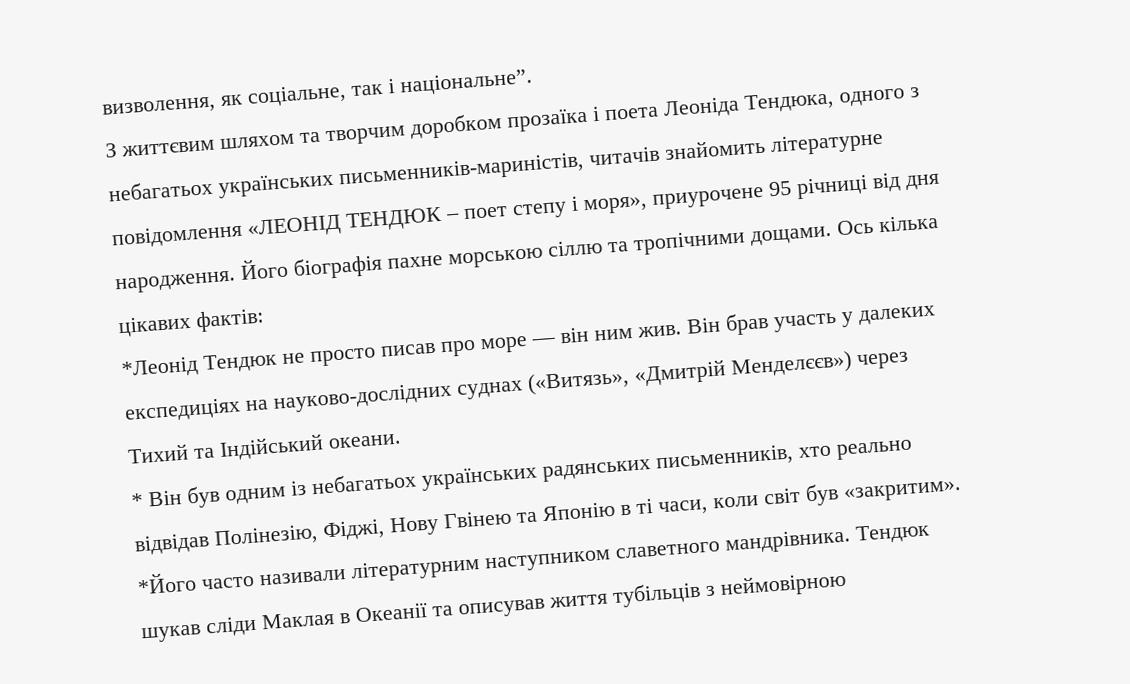визволення, як соціальне, так і національне”.
З життєвим шляхом та творчим доробком прозаїка і поета Леоніда Тендюка, одного з небагатьох українських письменників-мариністів, читачів знайомить літературне повідомлення «ЛЕОНІД ТЕНДЮК – поет степу і моря», приурочене 95 річниці від дня народження. Його біографія пахне морською сіллю та тропічними дощами. Ось кілька цікавих фактів:
*Леонід Тендюк не просто писав про море — він ним жив. Він брав участь у далеких експедиціях на науково-дослідних суднах («Витязь», «Дмитрій Менделєєв») через Тихий та Індійський океани.
* Він був одним із небагатьох українських радянських письменників, хто реально відвідав Полінезію, Фіджі, Нову Гвінею та Японію в ті часи, коли світ був «закритим».
*Його часто називали літературним наступником славетного мандрівника. Тендюк шукав сліди Маклая в Океанії та описував життя тубільців з неймовірною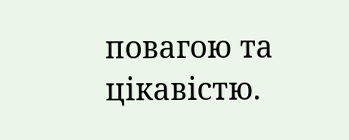повагою та цікавістю.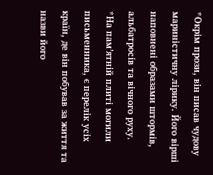*Окрім прози, він писав чудову мариністичну лірику. Його вірші наповнені образами штормів, альбатросів та вічного руху.
*На пам’ятній плиті могили письменника, є перелік усіх країн, де він побував за життя та назви його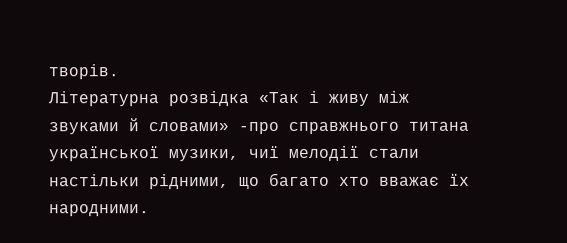творів.
Літературна розвідка «Так і живу між звуками й словами» -про справжнього титана української музики, чиї мелодії стали настільки рідними, що багато хто вважає їх народними.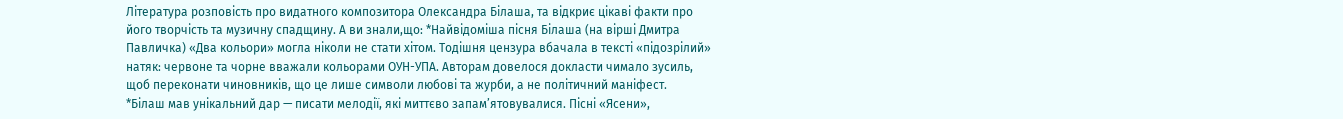Література розповість про видатного композитора Олександра Білаша, та відкриє цікаві факти про його творчість та музичну спадщину. А ви знали,що: *Найвідоміша пісня Білаша (на вірші Дмитра Павличка) «Два кольори» могла ніколи не стати хітом. Тодішня цензура вбачала в тексті «підозрілий» натяк: червоне та чорне вважали кольорами ОУН-УПА. Авторам довелося докласти чимало зусиль, щоб переконати чиновників, що це лише символи любові та журби, а не політичний маніфест.
*Білаш мав унікальний дар — писати мелодії, які миттєво запам’ятовувалися. Пісні «Ясени»,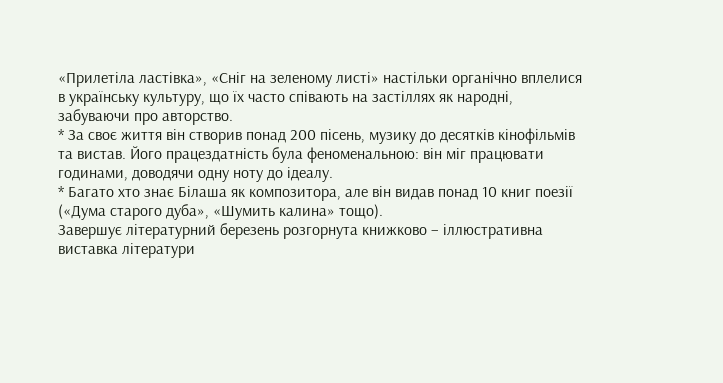«Прилетіла ластівка», «Сніг на зеленому листі» настільки органічно вплелися в українську культуру, що їх часто співають на застіллях як народні, забуваючи про авторство.
* За своє життя він створив понад 200 пісень, музику до десятків кінофільмів та вистав. Його працездатність була феноменальною: він міг працювати годинами, доводячи одну ноту до ідеалу.
* Багато хто знає Білаша як композитора, але він видав понад 10 книг поезії («Дума старого дуба», «Шумить калина» тощо).
Завершує літературний березень розгорнута книжково – іллюстративна виставка літератури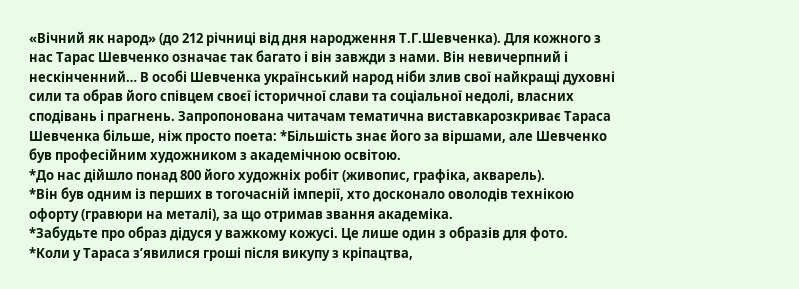«Вічний як народ» (до 212 річниці від дня народження Т.Г.Шевченка). Для кожного з нас Тарас Шевченко означає так багато і він завжди з нами. Він невичерпний і нескінченний… В особі Шевченка український народ ніби злив свої найкращі духовні сили та обрав його співцем своєї історичної слави та соціальної недолі, власних сподівань і прагнень. Запропонована читачам тематична виставкарозкриває Тараса Шевченка більше, ніж просто поета: *Більшість знає його за віршами, але Шевченко був професійним художником з академічною освітою.
*До нас дійшло понад 800 його художніх робіт (живопис, графіка, акварель).
*Він був одним із перших в тогочасній імперії, хто досконало оволодів технікою офорту (гравюри на металі), за що отримав звання академіка.
*Забудьте про образ дідуся у важкому кожусі. Це лише один з образів для фото.
*Коли у Тараса з’явилися гроші після викупу з кріпацтва,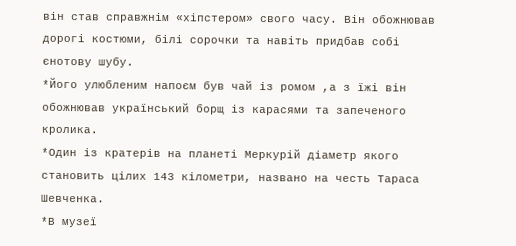він став справжнім «хіпстером» свого часу. Він обожнював дорогі костюми, білі сорочки та навіть придбав собі єнотову шубу.
*Його улюбленим напоєм був чай із ромом ,а з їжі він обожнював український борщ із карасями та запеченого кролика.
*Один із кратерів на планеті Меркурій діаметр якого становить цілих 143 кілометри, названо на честь Тараса Шевченка.
*В музеї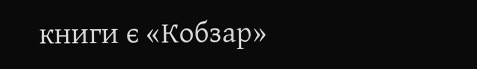книги є «Кобзар»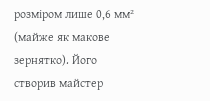розміром лише 0,6 мм² (майже як макове зернятко). Його створив майстер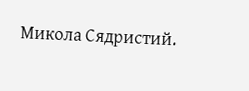Микола Сядристий.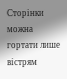Сторінки можна гортати лише вістрям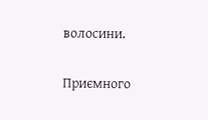волосини.

Приємного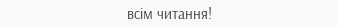всім читання!